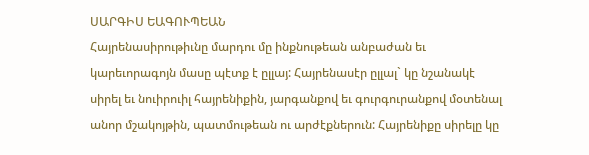ՍԱՐԳԻՍ ԵԱԳՈՒՊԵԱՆ
Հայրենասիրութիւնը մարդու մը ինքնութեան անբաժան եւ կարեւորագոյն մասը պէտք է ըլլայ: Հայրենասէր ըլլալ` կը նշանակէ սիրել եւ նուիրուիլ հայրենիքին, յարգանքով եւ գուրգուրանքով մօտենալ անոր մշակոյթին, պատմութեան ու արժէքներուն: Հայրենիքը սիրելը կը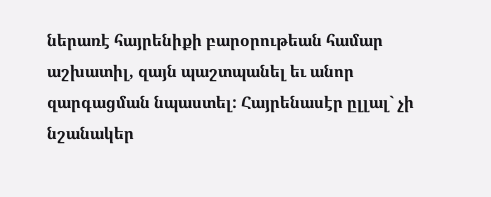ներառէ հայրենիքի բարօրութեան համար աշխատիլ, զայն պաշտպանել եւ անոր զարգացման նպաստել: Հայրենասէր ըլլալ` չի նշանակեր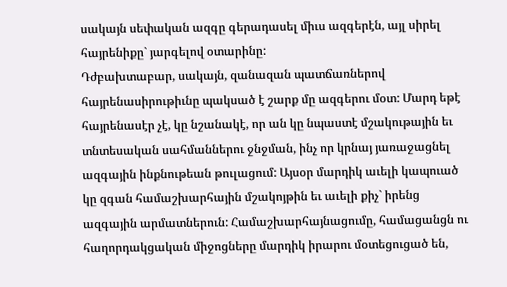սակայն սեփական ազգը գերադասել միւս ազգերէն, այլ սիրել հայրենիքը` յարգելով օտարինը:
Դժբախտաբար, սակայն, զանազան պատճառներով հայրենասիրութիւնը պակսած է շարք մը ազգերու մօտ: Մարդ եթէ հայրենասէր չէ, կը նշանակէ, որ ան կը նպաստէ մշակութային եւ տնտեսական սահմաններու ջնջման, ինչ որ կրնայ յառաջացնել ազգային ինքնութեան թուլացում: Այսօր մարդիկ աւելի կապուած կը զգան համաշխարհային մշակոյթին եւ աւելի քիչ` իրենց ազգային արմատներուն: Համաշխարհայնացումը, համացանցն ու հաղորդակցական միջոցները մարդիկ իրարու մօտեցուցած են,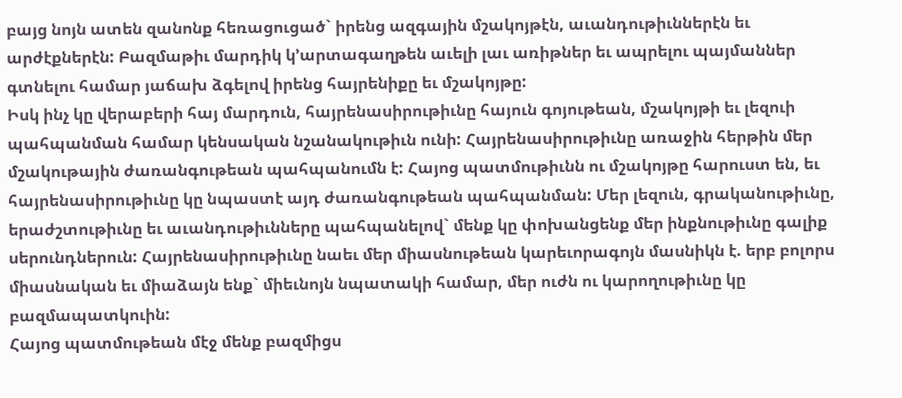բայց նոյն ատեն զանոնք հեռացուցած` իրենց ազգային մշակոյթէն, աւանդութիւններէն եւ արժէքներէն: Բազմաթիւ մարդիկ կ’արտագաղթեն աւելի լաւ առիթներ եւ ապրելու պայմաններ գտնելու համար յաճախ ձգելով իրենց հայրենիքը եւ մշակոյթը:
Իսկ ինչ կը վերաբերի հայ մարդուն, հայրենասիրութիւնը հայուն գոյութեան, մշակոյթի եւ լեզուի պահպանման համար կենսական նշանակութիւն ունի: Հայրենասիրութիւնը առաջին հերթին մեր մշակութային ժառանգութեան պահպանումն է: Հայոց պատմութիւնն ու մշակոյթը հարուստ են, եւ հայրենասիրութիւնը կը նպաստէ այդ ժառանգութեան պահպանման: Մեր լեզուն, գրականութիւնը, երաժշտութիւնը եւ աւանդութիւնները պահպանելով` մենք կը փոխանցենք մեր ինքնութիւնը գալիք սերունդներուն: Հայրենասիրութիւնը նաեւ մեր միասնութեան կարեւորագոյն մասնիկն է. երբ բոլորս միասնական եւ միաձայն ենք` միեւնոյն նպատակի համար, մեր ուժն ու կարողութիւնը կը բազմապատկուին:
Հայոց պատմութեան մէջ մենք բազմիցս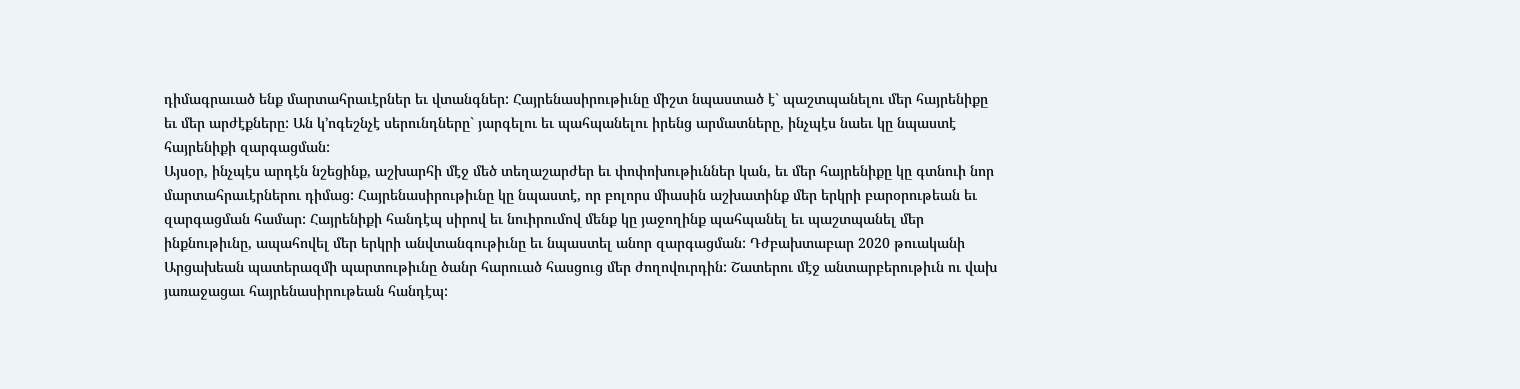դիմագրաւած ենք մարտահրաւէրներ եւ վտանգներ: Հայրենասիրութիւնը միշտ նպաստած է` պաշտպանելու մեր հայրենիքը եւ մեր արժէքները: Ան կ’ոգեշնչէ սերունդները` յարգելու եւ պահպանելու իրենց արմատները, ինչպէս նաեւ կը նպաստէ հայրենիքի զարգացման:
Այսօր, ինչպէս արդէն նշեցինք, աշխարհի մէջ մեծ տեղաշարժեր եւ փոփոխութիւններ կան, եւ մեր հայրենիքը կը գտնուի նոր մարտահրաւէրներու դիմաց: Հայրենասիրութիւնը կը նպաստէ, որ բոլորս միասին աշխատինք մեր երկրի բարօրութեան եւ զարգացման համար: Հայրենիքի հանդէպ սիրով եւ նուիրումով մենք կը յաջողինք պահպանել եւ պաշտպանել մեր ինքնութիւնը, ապահովել մեր երկրի անվտանգութիւնը եւ նպաստել անոր զարգացման: Դժբախտաբար 2020 թուականի Արցախեան պատերազմի պարտութիւնը ծանր հարուած հասցուց մեր ժողովուրդին: Շատերու մէջ անտարբերութիւն ու վախ յառաջացաւ հայրենասիրութեան հանդէպ: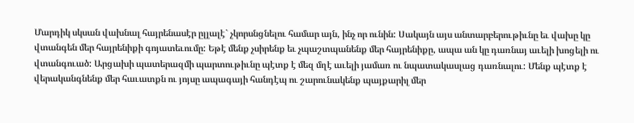Մարդիկ սկսան վախնալ հայրենասէր ըլլալէ` չկորսնցնելու համար այն, ինչ որ ունին: Սակայն այս անտարբերութիւնը եւ վախը կը վտանգեն մեր հայրենիքի գոյատեւումը: Եթէ մենք չսիրենք եւ չպաշտպանենք մեր հայրենիքը, ապա ան կը դառնայ աւելի խոցելի ու վտանգուած: Արցախի պատերազմի պարտութիւնը պէտք է մեզ մղէ աւելի յամառ ու նպատակասլաց դառնալու: Մենք պէտք է վերականգնենք մեր հաւատքն ու յոյսը ապագայի հանդէպ ու շարունակենք պայքարիլ մեր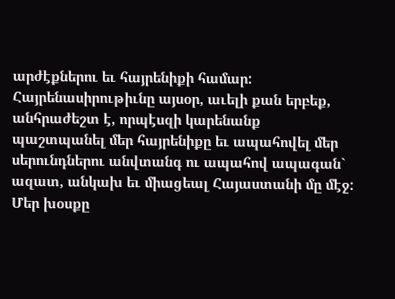արժէքներու եւ հայրենիքի համար: Հայրենասիրութիւնը այսօր, աւելի քան երբեք, անհրաժեշտ է, որպէսզի կարենանք պաշտպանել մեր հայրենիքը եւ ապահովել մեր սերունդներու անվտանգ ու ապահով ապագան` ազատ, անկախ եւ միացեալ Հայաստանի մը մէջ:
Մեր խօսքը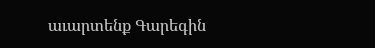աւարտենք Գարեգին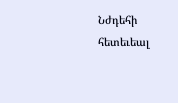Նժդեհի հետեւեալ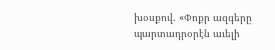խօսքով. «Փոքր ազգերը պարտադրօրէն աւելի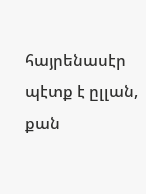հայրենասէր պէտք է ըլլան, քան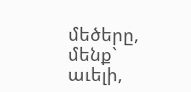մեծերը, մենք` աւելի,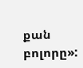քան բոլորը»: